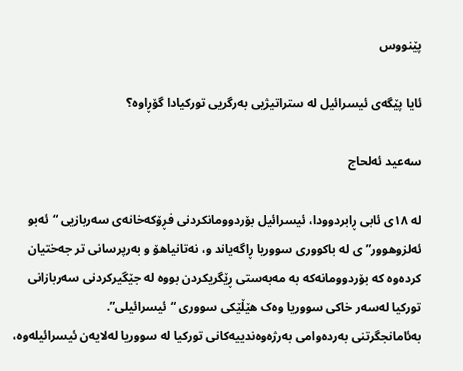پێنووس

ئایا پێگەی ئیسرائیل لە ستراتیژیی بەرگریی تورکیادا گۆڕاوە؟

سەعید ئەلحاج

لە ١٨ی ئابی ڕابردوودا، ئیسرائیل بۆردوومانکردنی فڕۆکەخانەی سەربازیی “ئەبو ئەلزوھوور”ی لە باکووری سووریا ڕاگەیاند و، نەتانیاھۆ و بەرپرسانی تر جەختیان کردەوە کە بۆردوومانەکە بە مەبەستی ڕێگریکردن بووە لە جێگیرکردنی سەربازانی تورکیا لەسەر خاکی سووریا وەک هێڵێکی سووری “ئیسرائیلی”.
بەئامانجگرتنی بەردەوامی بەرژەوەندییەکانی تورکیا لە سووریا له‌لایه‌ن ئیسرائیله‌وه‌،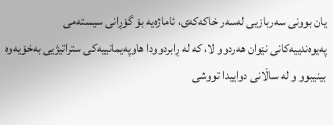یان بوونی سەربازیی لەسەر خاکه‌كه‌ی، ئاماژەیە بۆ گۆڕانی سیستەمی پەیوەندییەکانی نێوان هەردوو لا، کە لە ڕابردوودا هاوپەیمانییەکی ستراتیژیی بەخۆیەوە بینیبوو و لە ساڵانی دواییدا تووشی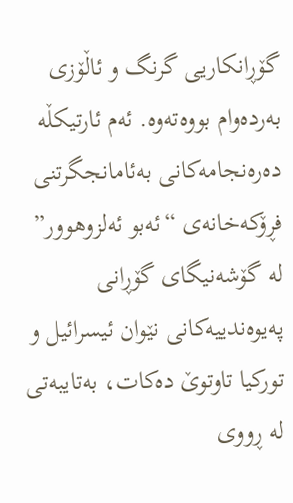گۆڕانکاریی گرنگ و ئاڵۆزی بەردەوام بووەتەوە. ئەم ئارتیکڵە دەرەنجامەکانی بەئامانجگرتنی فڕۆکەخانەی “ئەبو ئەلزوھوور” لە گۆشەنیگای گۆڕانی پەیوەندییەکانی نێوان ئیسرائیل و تورکیا تاوتوێ دەکات، بەتایبەتی لە ڕووی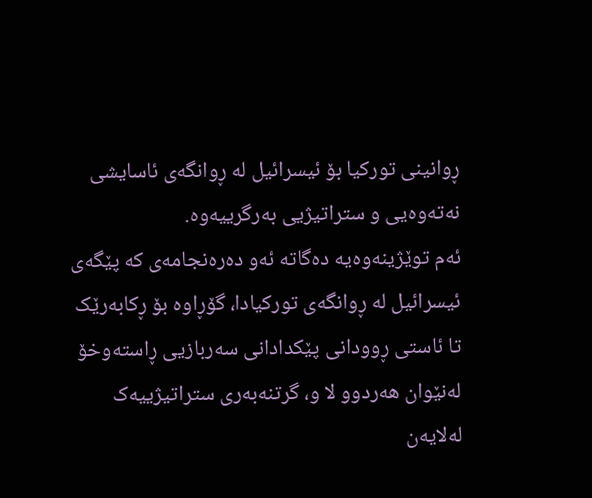ڕوانینی تورکیا بۆ ئیسرائیل لە ڕوانگەی ئاسایشی نەتەوەیی و ستراتیژیی بەرگرییەوە.
ئەم توێژینەوەیە دەگاتە ئەو دەرەنجامەی کە پێگەی ئیسرائیل لە ڕوانگەی تورکیادا، گۆڕاوە بۆ ڕکابەرێک تا ئاستی ڕوودانی پێكدادانی سەربازیی ڕاستەوخۆ لەنێوان هەردوو لا و، گرتنه‌بەری ستراتیژییەک لەلایەن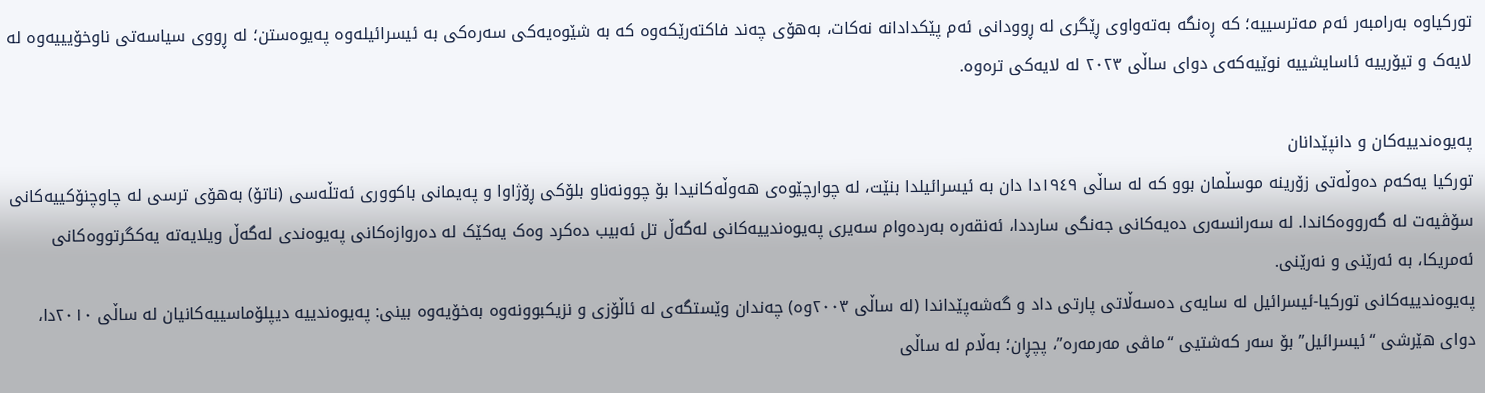تورکیاوە بەرامبەر ئەم مەترسییە؛ کە ڕەنگە بەتەواوی ڕێگری لە ڕوودانی ئەم پێكدادانە نه‌كات، بەهۆی چەند فاکتەرێکەوە کە بە شێوەیەکی سەرەکی بە ئیسرائیلەوە پەیوەستن؛ لە ڕووی سیاسەتی ناوخۆیییەوە لە لایەک و تیۆرییە ئاسایشییە نوێیەکەی دوای ساڵی ٢٠٢٣ لە لایەکی ترەوە.

پەیوەندییەکان و دانپێدانان
تورکیا یەکەم دەوڵەتی زۆرینە موسڵمان بوو کە لە ساڵی ١٩٤٩دا دان بە ئیسرائیلدا بنێت، لە چوارچێوەی هەوڵەکانیدا بۆ چوونەناو بلۆکی ڕۆژاوا و پەیمانی باکووری ئەتڵەسی (ناتۆ) بەهۆی ترسی لە چاوچنۆکییەکانی سۆڤیەت لە گەرووەکاندا. لە سەرانسەری دەیەکانی جەنگی سارددا، ئەنقەرە بەردەوام سەیری پەیوەندییەکانی لەگەڵ تل ئەبیب دەکرد وەک یەکێک لە دەروازەکانی پەیوەندی لەگەڵ ویلایەتە یەکگرتووەکانی ئەمریکا، بە ئەرێنی و نەرێنی.
پەیوەندییەکانی تورکیا-ئیسرائیل لە سایەی دەسەڵاتی پارتی داد و گەشەپێداندا (لە ساڵی ٢٠٠٣وە) چەندان وێستگەی لە ئاڵۆزی و نزیکبوونەوە بەخۆیەوە بینی: پەیوەندییە دیپلۆماسییەکانیان لە ساڵی ٢٠١٠دا، دوای هێرشی “ئیسرائیل” بۆ سەر کەشتیی “ماڤی مەرمەرە”، پچڕان؛ به‌ڵام له‌ ساڵی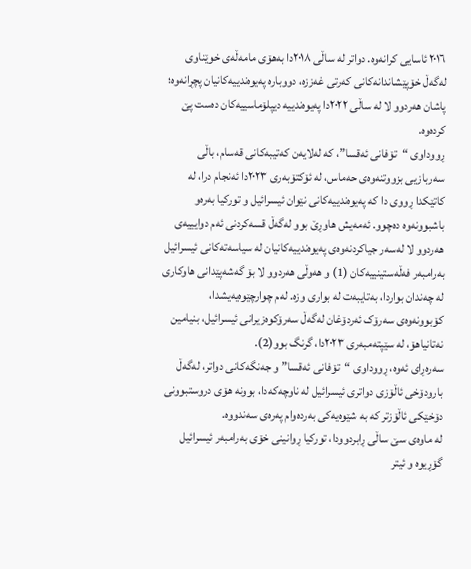٢٠١٦ ئاسایی کرانەوە. دواتر لە ساڵی ٢٠١٨دا بەهۆی مامەڵەی خوێناوی لەگەڵ خۆپێشاندانەکانی کەرتی غەززە، دووبارە په‌یوه‌ندییه‌كانیان پچڕانه‌وه‌؛ پاشان هەردوو لا لە ساڵی ٢٠٢٢دا پەیوەندییە دیپلۆماسییەکان دەست پێ کرده‌وە.
ڕووداوی “تۆفانی ئەقسا”، کە لەلایەن کەتیبەکانی قەسام، باڵی سەربازیی بزووتنەوەی حەماس، لە ئۆکتۆبەری ٢٠٢٣دا ئەنجام درا، لە کاتێکدا ڕووی دا کە پەیوەندییەکانی نێوان ئیسرائیل و تورکیا بەرەو باشبوونەوە دەچوو. ئەمەیش هاوڕێ بوو لەگەڵ قسەکردنی ئه‌م دوایییه‌ی هەردوو لا لەسەر جیاکردنەوەی پەیوەندییەکانیان لە سیاسەتەکانی ئیسرائیل بەرامبەر فەڵەستینییەکان (1) و هەوڵی هەردوو لا بۆ گەشەپێدانی هاوکاری لە چەندان بواردا، بەتایبەت لە بوارى وزە. لەم چوارچێوەیەیشدا، کۆبوونەوەی سەرۆک ئەردۆغان لەگەڵ سەرۆکوەزیرانی ئیسرائیل، بنیامین نەتانیاھۆ، لە سێپتەمبەری ٢٠٢٣دا، گرنگ بوو(2).
سەرەڕای ئەوە، ڕووداوی “تۆفانی ئەقسا” و جەنگەکانی دواتر، لەگەڵ بارودۆخی ئاڵۆزی دواتری ئیسرائیل لە ناوچەکەدا، بوونە هۆی دروستبوونی دۆخێکی ئاڵۆزتر کە بە شێوەیەکی بەردەوام پەرەی سەندووە.
لە ماوەی سێ ساڵی ڕابردوودا، تورکیا ڕوانینی خۆی بەرامبەر ئیسرائیل گۆڕیوە و ئیتر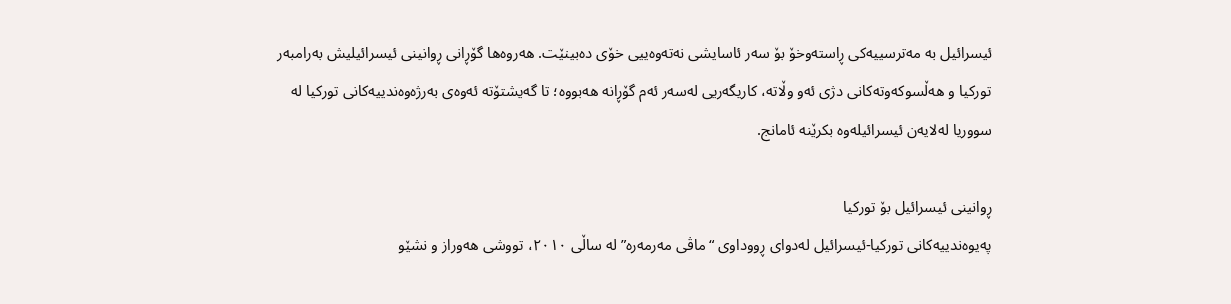ئیسرائیل بە مەترسییەکی ڕاستەوخۆ بۆ سەر ئاسایشی نەتەوەییی خۆی دەبینێت. هه‌روه‌ها گۆڕانی ڕوانینی ئیسرائیلیش بەرامبەر تورکیا و هەڵسوکەوتەکانی دژی ئەو وڵاتە، کاریگەریی لەسەر ئەم گۆڕانە هەبووە؛ تا گه‌یشتۆته‌ ئەوەی بەرژەوەندییەکانی تورکیا لە سووریا له‌لایه‌ن ئیسرائیله‌وه‌ بكرێنه‌ ئامانج.

ڕوانینی ئیسرائیل بۆ تورکیا
پەیوەندییەکانی تورکیا-ئیسرائیل لەدوای ڕووداوی “ماڤی مەرمەرە” لە ساڵی ٢٠١٠، تووشی هەوراز و نشێو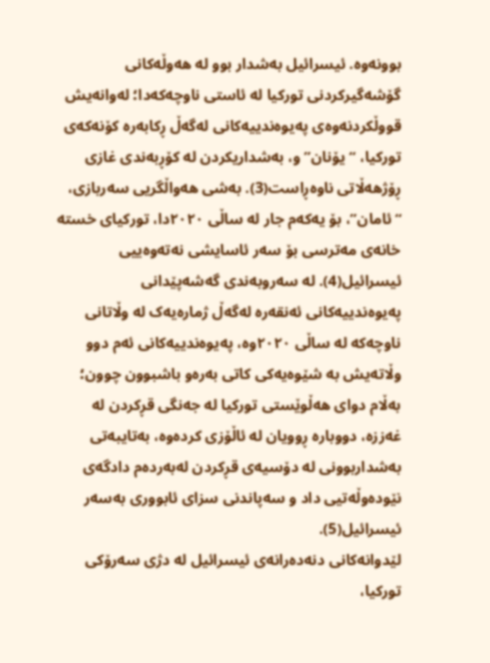بوونەوە. ئیسرائیل بەشدار بوو لە هەوڵەکانی گۆشەگیرکردنی تورکیا لە ئاستی ناوچه‌كه‌دا؛ له‌وانه‌یش‌ قووڵکردنەوەی پەیوەندییەکانی لەگەڵ ڕکابەرە کۆنەکەی تورکیا، “یۆنان” و، به‌شداریكردن له‌ کۆڕبەندی غازی ڕۆژهەڵاتی ناوەڕاست(3). بەشی هەواڵگریی سەربازی، “ئامان”، بۆ یەکەم جار لە ساڵی ٢٠٢٠دا، توركیای خستە خانەی مەترسی بۆ سەر ئاسایشی نەتەوەییی ئیسرائیل(4). له‌ سه‌روبه‌ندی گەشەپێدانی پەیوەندییەکانی ئەنقەرە لەگەڵ ژمارەیەک لە وڵاتانی ناوچەکە لە ساڵی ٢٠٢٠وە، پەیوەندییەکانی ئه‌م دوو وڵاته‌یش‌ بە شێوەیەکی کاتی به‌ره‌و باشبوون چوون؛ بەڵام دوای هەڵوێستی تورکیا لە جەنگی قڕکردن لە غەززە، دووبارە ڕوویان لە ئاڵۆزی کردەوە، بەتایبەتی بەشداربوونی لە دۆسیەی قڕکردن لەبەردەم دادگه‌ی نێودەوڵەتیی داد و سەپاندنی سزای ئابووری بەسەر ئیسرائیل(5).
لێدوانه‌كانی دنه‌ده‌رانه‌ی ئیسرائیل‌ له‌ دژی سه‌رۆكی توركیا،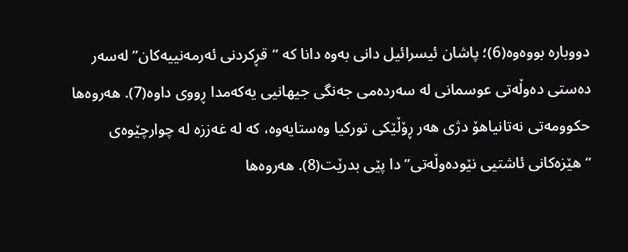دووباره‌ بووه‌وه‌(6)؛ پاشان ئیسرائیل دانی به‌وه‌ دانا كه‌ “قڕکردنی ئەرمەنییەکان” لەسەر دەستی دەوڵەتی عوسمانی لە سەردەمی جەنگی جیهانیی یەکەمدا ڕووی داوه‌(7). هه‌روه‌ها حکوومەتی نەتانیاھۆ دژی هەر ڕۆڵێکی تورکیا وه‌ستایه‌وه‌، كه‌ لە غەززە له‌ چوارچێوەی “هێزەکانی ئاشتیی نێودەوڵەتی”دا پێی بدرێت(8). هەروەها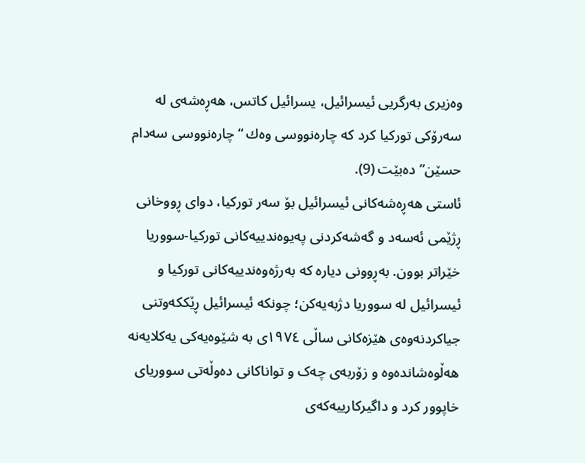وەزیری بەرگریی ئیسرائیل، یسرائیل کاتس، هەڕەشەی لە سەرۆکی تورکیا کرد كه‌ چاره‌نووسی وه‌ك “چارەنووسی سەدام حسێن” ده‌بێت (9).
ئاستی هەڕەشەکانی ئیسرائیل بۆ سەر تورکیا، دوای ڕووخانی ڕژێمی ئەسەد و گەشەکردنی پەیوەندییەکانی تورکیا-سووریا خێراتر بوون. بەڕوونی دیاره‌ كه‌ بەرژەوەندییەکانی تورکیا و ئیسرائیل لە سووریا دژبەیەکن؛ چونکە ئیسرائیل ڕێککەوتنی جیاکردنەوەی هێزەکانی ساڵی ١٩٧٤ی بە شێوەیەکی یەکلایەنە هەڵوەشاندەوە و زۆربەی چەک و تواناکانی دەوڵەتی سووریای خاپوور کرد و داگیرکارییەکەی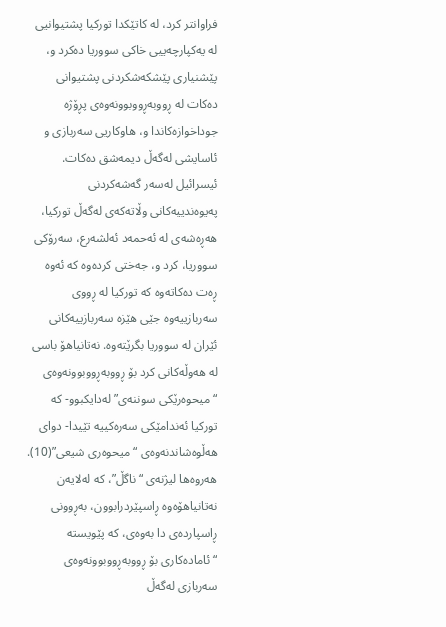فراوانتر کرد، لە کاتێکدا تورکیا پشتیوانیی لە یەکپارچەییی خاکی سووریا دەکرد و، پێشنیاری پێشکەشکردنی پشتیوانی دەکات لە ڕووبەڕووبوونەوەی پڕۆژە جوداخوازەکاندا و، هاوکاریی سەربازی و ئاسایشی لەگەڵ دیمەشق دەکات.
ئیسرائیل لەسەر گەشەکردنی پەیوەندییەکانی وڵاتەکەی لەگەڵ تورکیا، هەڕەشەی لە ئەحمەد ئەلشەرع، سەرۆکی سووریا، کرد و، جەختی کردەوە كه‌ ئه‌وه‌ ڕه‌ت ده‌كاته‌وه‌ كه‌ توركیا له‌ ڕووی سه‌ربازییه‌وه‌ جێی هێزه‌ سه‌ربازییه‌كانی ئێران له‌ سووریا بگرێته‌وه‌. نەتانیاھۆ باسی لە هەوڵەکانی کرد بۆ ڕووبەڕووبوونەوەی “میحوەرێکی سوننەی” لەدایکبوو- کە تورکیا ئەندامێکی سەرەکییە تێیدا- دوای هەڵوەشاندنەوەی “میحوەری شیعی”(10). هەروەها لیژنەی “ناگڵ”، کە لەلایەن نەتانیاھۆەوە ڕاسپێردرابوون، بەڕوونی ڕاسپاردەی دا بەوه‌ی، كه‌ پێویسته‌ “ئامادەکاری بۆ ڕووبەڕووبوونەوەی سەربازی لەگەڵ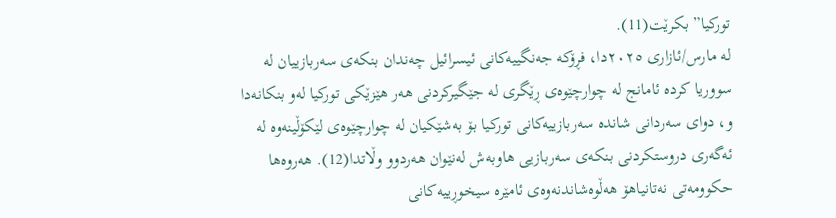تورکیا” بكرێت(11).
لە مارس/ئازاری ٢٠٢٥دا، فڕۆکە جەنگییەکانی ئیسرائیل چەندان بنکەی سەربازییان لە سووریا کردە ئامانج لە چوارچێوەی ڕێگری لە جێگیرکردنی هەر هێزێکی تورکیا لەو بنکانەدا و، دوای سەردانی شاندە سەربازییەکانی تورکیا بۆ بەشێکیان لە چوارچێوەی لێکۆڵینەوە لە ئەگەری دروستکردنی بنکەی سەربازیی هاوبەش لەنێوان هەردوو وڵاتدا(12). هەروەها حکوومەتی نەتانیاھۆ هەڵوەشاندنەوەی ئامێرە سیخوڕییه‌كانی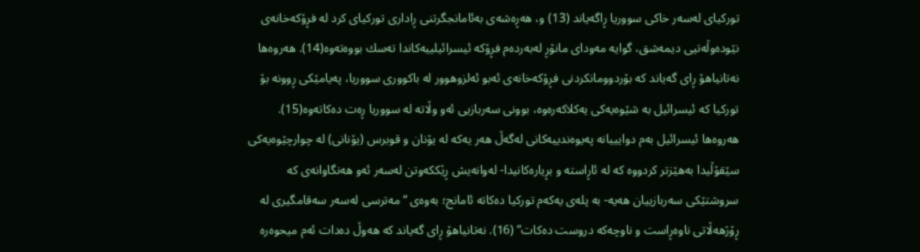تورکیای لەسەر خاکی سووریا ڕاگەیاند (13) و، هەڕەشەی بەئامانجگرتنی ڕاداری تورکیای کرد لە فڕۆکەخانەی نێودەوڵەتیی دیمەشق، گوایه‌ مەودای مانۆڕ لەبەردەم فڕۆکە ئیسرائیلییەکاندا ته‌سك بووه‌ته‌وه‌(14). هەروەها نەتانیاھۆ ڕای گەیاند کە بۆردوومانکردنی فڕۆکەخانەی ئەبو ئەلزوھوور لە باکووری سووریا، پەیامێکی ڕوونە بۆ تورکیا كه‌ ئیسرائیل به‌ شێوه‌یه‌كی یه‌كلاكه‌ره‌وه،‌ بوونی سه‌ربازیی ئه‌و وڵاته‌ له‌ سووریا ڕه‌ت ده‌كاته‌وه‌(15).
هەروەها ئیسرائیل بەم دوایییانە پەیوەندییەکانی لەگەڵ هەر یەکە لە یۆنان و قوبرس (یۆنانی) لە چوارچێوەیه‌كی سێقۆڵیدا بەهێزتر کردووە کە لە ئاڕاستە و بڕیارەکانیدا- لەوانەیش ڕێککەوتن لەسەر ئه‌و هەنگاوانه‌ی كه‌ سروشتێكی سەربازییان هه‌یه- بە پلەی یەکەم تورکیا دەکاتە ئامانج؛ بەوەی “مەترسی لەسەر سەقامگیری لە ڕۆژهەڵاتی ناوەڕاست و ناوچەکە دروست دەکات” (16). نەتانیاھۆ ڕای گەیاند کە هەوڵ دەدات ئەم میحوەرە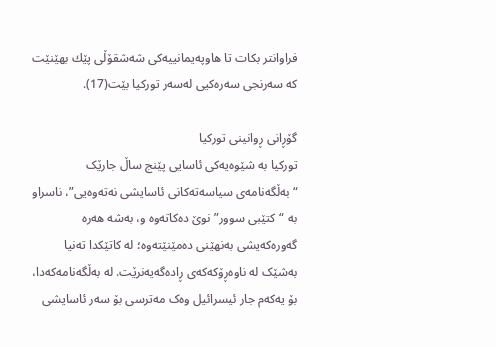فراوانتر بکات تا هاوپەیمانییەکی شەشقۆڵی پێك بهێنێت کە سەرنجی سەرەکیی لەسەر تورکیا بێت(17).

گۆڕانی ڕوانینی تورکیا
تورکیا بە شێوەیەکی ئاسایی پێنج ساڵ جارێک “بەڵگەنامەی سیاسەتەکانی ئاسایشی نەتەوەیی”، ناسراو بە “كتێبی سوور” نوێ دەکاتەوە و، بەشە هەرە گەورەکەیشی بەنهێنی دەمێنێتەوە؛ لە کاتێکدا تەنیا بەشێک لە ناوەڕۆکەکەی ڕادەگەیەنرێت. لە بەڵگەنامەکەدا، بۆ یەکەم جار ئیسرائیل وەک مەترسی بۆ سەر ئاسایشی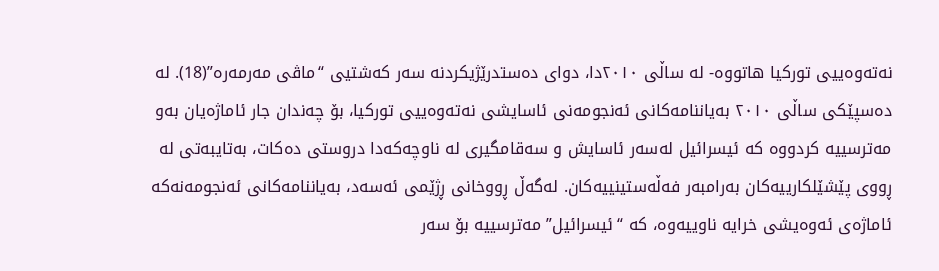نەتەوەییی تورکیا هاتووە- لە ساڵی ٢٠١٠دا، دوای دەستدرێژیکردنە سەر کەشتیی “ماڤی مەرمەرە”(18). لە دەسپێکی ساڵی ٢٠١٠ بەیاننامەکانی ئەنجومەنی ئاسایشی نەتەوەییی تورکیا، بۆ چەندان جار ئاماژەیان بەو مەترسییە کردووە کە ئیسرائیل لەسەر ئاسایش و سەقامگیری لە ناوچەکەدا دروستی دەکات، بەتایبەتی لە ڕووی پێشێلکارییەکان بەرامبەر فەڵەستینییەکان. لەگەڵ ڕووخانی ڕژێمی ئەسەد، بەیاننامەکانی ئەنجومەنەکە ئاماژەی ئه‌وه‌یشی خرایه‌ ناوییه‌وه‌، كه‌ “ئیسرائیل” مه‌ترسییه‌ بۆ سەر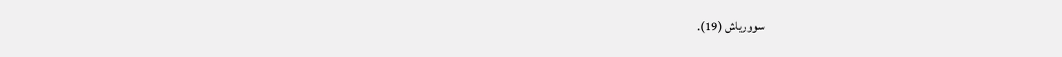سووریاش (19).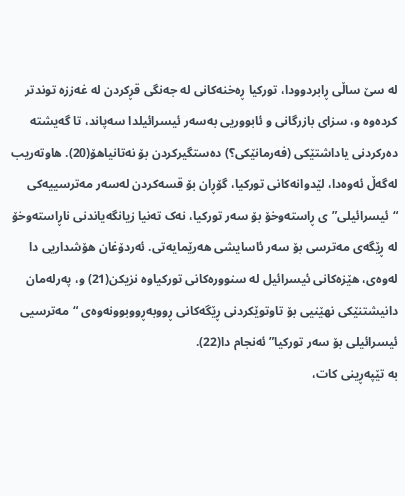لە سێ ساڵی ڕابردوودا، تورکیا ڕەخنەکانی لە جەنگی قڕکردن لە غەززە توندتر کردەوە و، سزای بازرگانی و ئابووریی بەسەر ئیسرائیلدا سەپاند، تا گەیشتە دەرکردنی یاداشتێکی (فه‌رمانێكی؟) دەستگیرکردن بۆ نەتانیاھۆ(20). هاوتەریب لەگەڵ ئەوەدا، لێدوانەکانی تورکیا، گۆڕان بۆ قسەکردن لەسەر مەترسییەکی “ئیسرائیلی”ی ڕاستەوخۆ بۆ سەر تورکیا، نەک تەنیا زیانگەیاندنی ناڕاستەوخۆ لە ڕێگەی مەترسی بۆ سەر ئاسایشی هه‌رێمایه‌تی. ئەردۆغان هۆشداریی دا لەوەی، هێزەکانی ئیسرائیل لە سنوورەکانی تورکیاوە نزیکن(21) و، پەرلەمان دانیشتنێکی نھێنیی بۆ تاوتوێکردنی ڕێگه‌کانی ڕووبەڕووبوونەوەی “مەترسیی ئیسرائیلی بۆ سەر تورکیا” ئەنجام دا(22).
بە تێپەڕینی کات،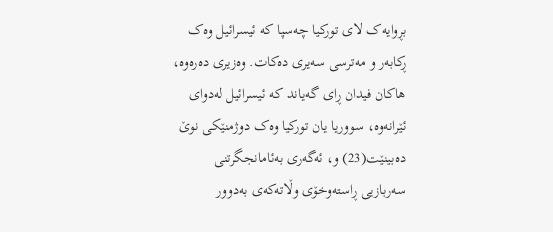بڕوایەک لای تورکیا چەسپا کە ئیسرائیل وەک ڕکابەر و مەترسی سەیری دەکات. وەزیری دەرەوە، هاکان فیدان ڕای گەیاند کە ئیسرائیل لەدوای ئێرانەوە، سووریا یان تورکیا وەک دوژمنێکی نوێ دەبینێت(23) و، ئەگەری بەئامانجگرتنی سەربازیی ڕاستەوخۆی وڵاتەکەی بەدوور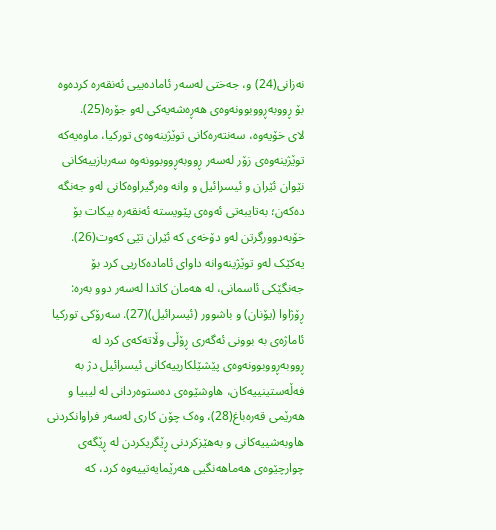نەزانی(24) و، جەختی لەسەر ئامادەییی ئەنقەرە کردەوە بۆ ڕووبه‌ڕووبوونه‌وه‌ی هەڕەشەیەکی لەو جۆرە(25).
لای خۆیەوە، سەنتەرەکانی توێژینەوەی تورکیا، ماوەیەکە توێژینەوەی زۆر لەسەر ڕووبەڕووبوونەوە سەربازییەکانی نێوان ئێران و ئیسرائیل و وانه‌ وەرگیراوەکانی لەو جه‌نگە دەکەن؛ بەتایبەتی ئەوەی پێویستە ئەنقەرە بیکات بۆ خۆبه‌دوورگرتن لەو دۆخەی کە ئێران تێی کەوت(26). یەکێک لەو توێژینەوانە داوای ئامادەکاریی کرد بۆ جەنگێکی ئاسمانی، لە هەمان کاتدا لەسەر دوو بەرە: ڕۆژاوا (یۆنان) و باشوور (ئیسرائیل)(27). سەرۆکی تورکیا ئاماژەی بە بوونی ئەگەری ڕۆڵی وڵاتەکەی کرد لە ڕووبەڕووبوونەوەی پێشێلکارییەکانی ئیسرائیل دژ بە فەڵەستینییەکان، هاوشێوەی دەستوەردانی لە لیبیا و هەرێمی قەرەباغ(28)، وەک چۆن کاری لەسەر فراوانکردنی هاوبەشییەکانی و بەهێزکردنی ڕێگریکردن لە ڕێگەی چوارچێوەی هەماهەنگیی هەرێمایه‌تییەوە کرد، کە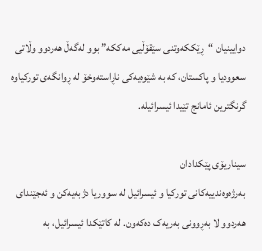دوایینیان “ڕێککەوتنی سێقۆڵیی مەککە” بوو لەگەڵ هەردوو وڵاتی سعوودیا و پاکستان، کە بە شێوەیەکی ناڕاستەوخۆ لە ڕوانگەی تورکیاوه‌ گرنگترین ئامانج تێیدا ئیسرائیلە.

سیناریۆی پێكدادان
بەرژەوەندییەکانی تورکیا و ئیسرائیل لە سووریا دژبەیەکن و ئەجێندای هەردوو لا بەڕوونی بەریەک دەکەون. لە کاتێکدا ئیسرائیل، بە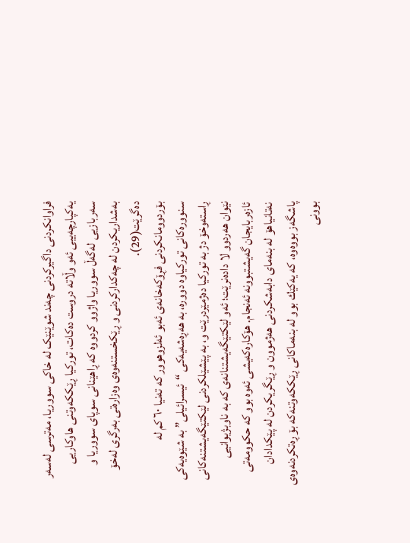فراوانکردنی داگیركردنی چەند شوێنێک لە خاکی سووریا، مەترسی لەسەر یەکپارچەییی ئه‌و وڵاته‌ دروست دەکات، تورکیا ڕێککەوتنی هاوکاریی سەربازیی لەگەڵ سووریا واژوو کردووە کە ڕاهێنانی سوپای سووریا و بەشداریکردن لە چەکدارکردنی و ڕێکخستنەوەی وەزارەتی بەرگری لەخۆ دەگرێت(29).
بۆردوومانکردنی فڕۆکەخانەی ئەبو ئەلزوھوور كه‌ ته‌نیا ٦٠ کم لە سنوورەکانی تورکیاوە دووره‌، بە هەڕەشەیەکی “ئیسرائیلی” بە شێوەیەکی ڕاستەوخۆ دژ بە تورکیا دەژمێردرێت و، به‌ پێشێلکردنی لێکتێگەیشتنەکانی نێوان هەردوو لا داده‌نرێت؛ ئه‌و لێكتێگه‌یشتنانه‌ی كه‌ بە ناوبژیوانیی ئازەربایجان گه‌یشتبوونه‌ ئەنجام. هۆكاره‌كه‌یشی ئه‌وه‌ بوو كه‌ حکوومەتی نەتانیاھۆ لە بنەمای دابەشکردنی هەژموون و ڕێگریكردن له‌ پێكدادان پاشگه‌ز بووه‌وه‌، كه‌ یه‌كێك بوو له‌ بنه‌ماكانی ڕێككه‌وتنه‌كه‌ بۆ ڕەتکردنەوەی بوونی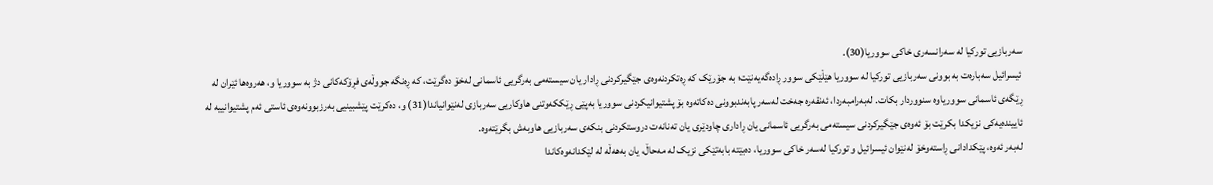سەربازیی تورکیا له‌ سه‌رانسه‌ری خاکی سووریا(30).
ئیسرائیل سەبارەت بە بوونی سەربازیی تورکیا لە سووریا هێڵێکی سوور ڕادەگەیەنێت؛ بە جۆرێک کە ڕەتکردنەوەی جێگیرکردنی ڕادار یان سیستەمی بەرگریی ئاسمانی لەخۆ دەگرێت، کە ڕەنگە جووڵەی فڕۆکەکانی دژ بە سووریا و، هەروەها ئێران لە ڕێگەی ئاسمانی سووریاوە سنووردار بکات. لەبەرامبەردا، ئەنقەرە جەخت لەسەر پابەندبوونی دەکاتەوە بۆ پشتیوانیکردنی سووریا بەپێی ڕێککەوتنی هاوکاریی سەربازی لەنێوانیاندا(31) و، دەکرێت پێشبینیی بەرزبوونەوەی ئاستی ئەم پشتیوانییە لە ئاییندەیەکی نزیکدا بکرێت بۆ ئەوەی جێگیرکردنی سیستەمی بەرگریی ئاسمانی یان ڕاداری چاودێری یان تەنانەت دروستکردنی بنکەی سەربازیی هاوبەش بگرێتەوە.
لەبەر ئەوە، پێكدادانی ڕاستەوخۆ لەنێوان ئیسرائیل و تورکیا لەسەر خاکی سووریا، دەبێتە بابەتێکی نزیک لە مەحاڵ، یان بەهەڵە لە لێكدانه‌وەکاندا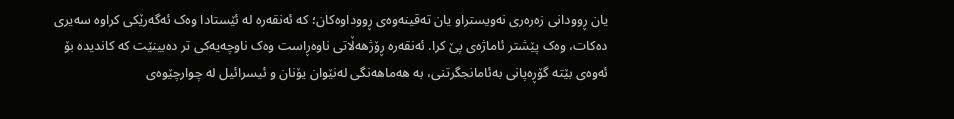یان ڕوودانی زەرەری نەویستراو یان تەقینەوەی ڕووداوەکان؛ کە ئەنقەرە لە ئێستادا وەک ئەگەرێکی کراوە سەیری دەکات، وەک پێشتر ئاماژەی پێ کرا. ئەنقەرە ڕۆژهەڵاتی ناوەڕاست وەک ناوچەیەکی تر دەبینێت کە کاندیدە بۆ ئەوەی بێتە گۆڕەپانی بەئامانجگرتنی، بە هەماهەنگی لەنێوان یۆنان و ئیسرائیل لە چوارچێوەی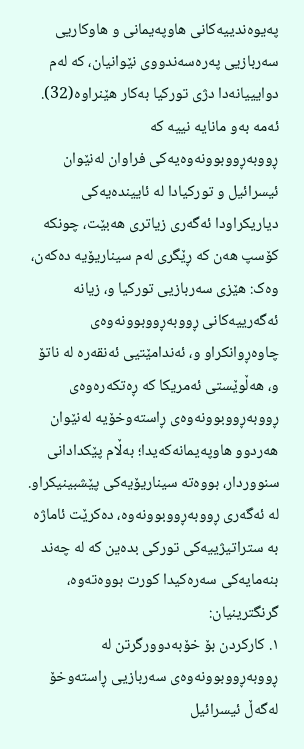پەیوەندییەکانی هاوپەیمانی و هاوکاریی سەربازیی په‌ره‌سه‌ندووی نێوانیان، کە لەم دوایییانەدا دژی تورکیا بەکار هێنراوە(32).
ئەمە بەو مانایە نییە کە ڕووبەڕووبوونەوەیەکی فراوان لەنێوان ئیسرائیل و تورکیادا لە ئاییندەیەکی دیاریكراودا ئەگەری زیاتری هەبێت، چونکە کۆسپ هەن کە ڕێگری لەم سیناریۆیە دەکەن، وەک: هێزی سەربازیی تورکیا و، زیانە ئەگەرییەکانی ڕووبەڕووبوونەوەی چاوەڕوانکراو و، ئەندامێتیی ئەنقەرە لە ناتۆ و، هەڵوێستی ئەمریکا کە ڕەتکەرەوەی ڕووبەڕووبوونەوەی ڕاستەوخۆیە لەنێوان هەردوو هاوپەیمانەکەیدا؛ بەڵام پێكدادانی سنووردار، بووەتە سیناریۆیەکی پێشبینیکراو.
لە ئەگەری ڕووبەڕووبوونەوە، دەکرێت ئاماژە بە ستراتیژییەکی تورکی بدەین کە لە چەند بنەمایەکی سەرەکیدا کورت بووەتەوە، گرنگترینیان:
١. کارکردن بۆ خۆبەدوورگرتن لە ڕووبەڕووبوونەوەی سەربازیی ڕاستەوخۆ لەگەڵ ئیسرائیل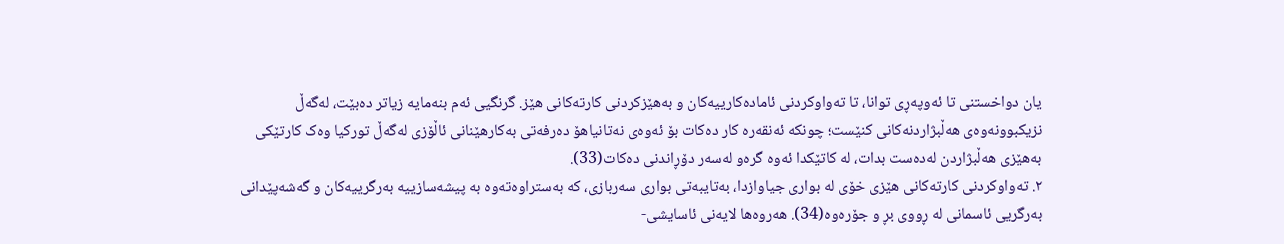یان دواخستنی تا ئەوپەڕی توانا، تا تەواوکردنی ئامادەکارییەکان و بەهێزکردنی کارتەکانی هێز. گرنگیی ئەم بنەمایە زیاتر دەبێت، لەگەڵ نزیکبوونەوەی هەڵبژاردنەکانی کنێست؛ چونکە ئەنقەرە کار دەکات بۆ ئه‌وه‌ی نەتانیاھۆ ده‌رفه‌تی بەکارهێنانی ئاڵۆزی لەگەڵ تورکیا وەک کارتێکی به‌هێزی هەڵبژاردن له‌ده‌ست بدات، لە کاتێکدا ئەوە گرەو لەسەر دۆڕاندنی دەکات(33).
٢. تەواوکردنی کارتەکانی هێزی خۆی لە بواری جیاوازدا، بەتایبەتی بواری سەربازی، كه‌ بەستراوەته‌وه‌ بە پیشەسازییە بەرگرییەکان و گەشەپێدانی به‌رگریی ئاسمانی لە ڕووی بڕ و جۆرەوە(34). هەروەها لایەنی ئاسایشی-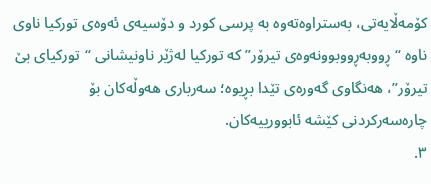کۆمەڵایەتی، بەستراوەته‌وه‌ بە پرسی کورد و دۆسیەی ئەوەی تورکیا ناوی ناوە “ڕووبەڕووبوونەوەی تیرۆر” کە تورکیا لەژێر ناونیشانی “تورکیای بێ تیرۆر”، هەنگاوی گەورەی تێدا بڕیوە؛ سەرباری هەوڵەکان بۆ چارەسەرکردنی کێشە ئابوورییەکان.
٣.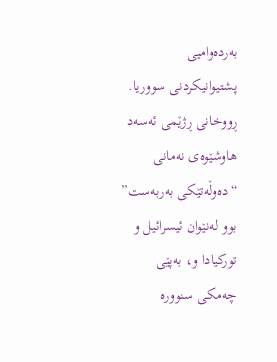بەردەوامیی پشتیوانیکردنی سووریا. ڕووخانی ڕژێمی ئەسەد هاوشێوەی نەمانی “دەوڵەتێکی بەربەست” بوو لەنێوان ئیسرائیل و تورکیادا و، بەپێی چەمکی سنوورە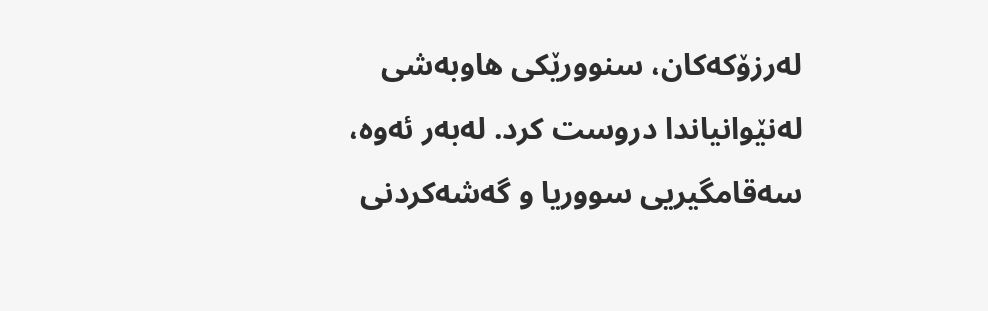لەرزۆکەکان، سنوورێکی هاوبەشی لەنێوانیاندا دروست کرد. لەبەر ئەوە، سەقامگیریی سووریا و گەشەکردنی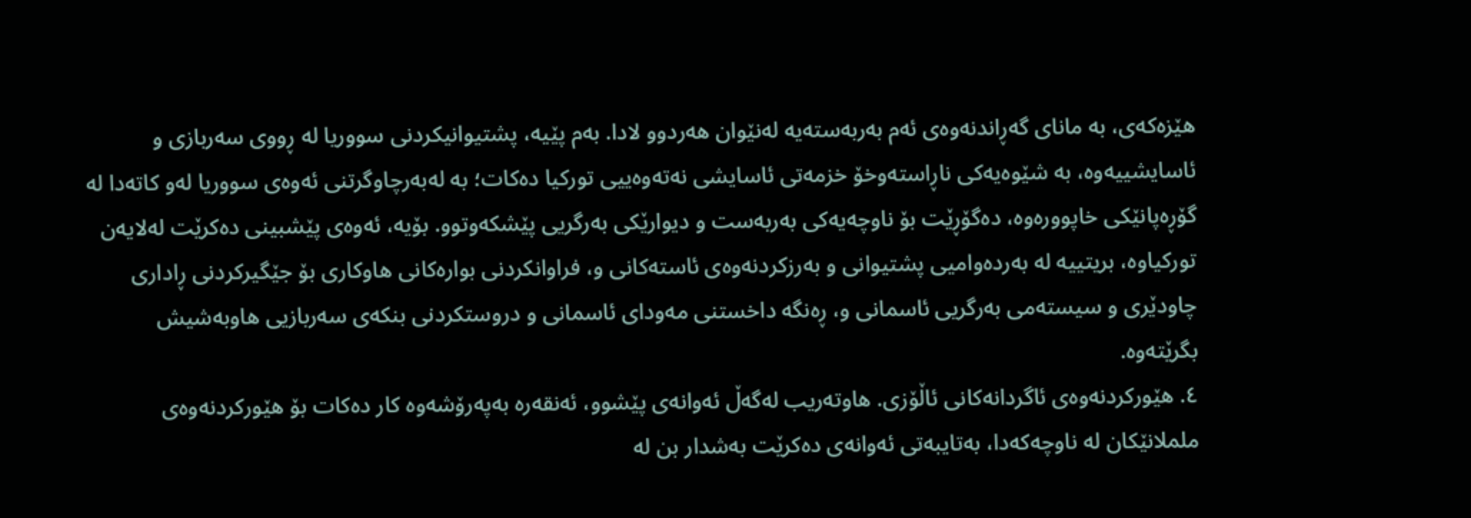هێزەکەی، بە مانای گەڕاندنەوەی ئەم بەربەستەیە لەنێوان هەردوو لادا. بەم پێیە، پشتیوانیکردنی سووریا لە ڕووی سەربازی و ئاسایشییەوە، بە شێوەیەکی ناڕاستەوخۆ خزمەتی ئاسایشی نەتەوەییی تورکیا دەکات؛ بە لەبەرچاوگرتنی ئەوەی سووریا لەو کاتەدا لە گۆڕەپانێکی خاپوورەوە، دەگۆڕێت بۆ ناوچەیەکی بەربەست و دیوارێکی بەرگریی پێشکەوتوو. بۆیه‌، ئەوەی پێشبینی دەکرێت لەلایەن تورکیاوە، بریتییه‌ له‌ بەردەوامیی پشتیوانی و بەرزکردنەوەی ئاستەکانی و، فراوانکردنی بوارەکانی هاوکاری بۆ جێگیرکردنی ڕاداری چاودێری و سیستەمی بەرگریی ئاسمانی و، ڕەنگە داخستنی مەودای ئاسمانی و دروستکردنی بنکەی سەربازیی هاوبەشیش بگرێتەوە.
٤. هێورکردنەوەی ئاگردانەکانی ئاڵۆزی. هاوتەریب لەگەڵ ئەوانەی پێشوو، ئەنقەرە به‌په‌رۆشه‌وه‌ کار دەکات بۆ هێورکردنەوەی ململانێکان لە ناوچەکەدا، بەتایبەتی ئەوانەی دەکرێت بەشدار بن لە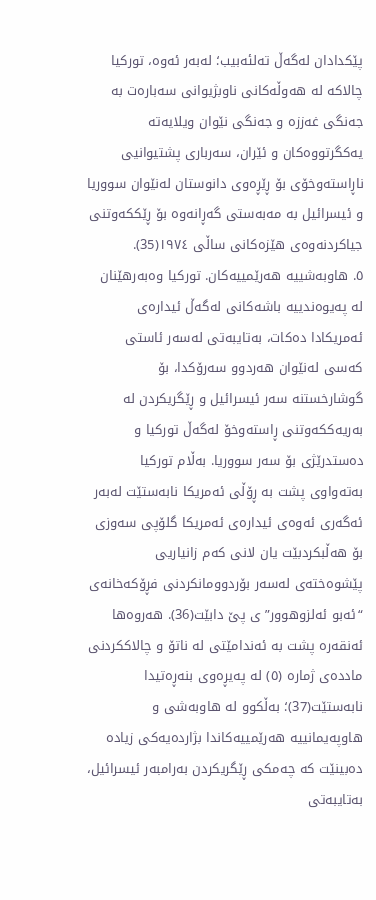پێكدادان لەگەڵ ته‌لئەبیب؛ لەبەر ئەوە، تورکیا چالاکە لە هەوڵەکانی ناوبژیوانی سەبارەت بە جەنگی غەززە و جەنگی نێوان ویلایەتە یەکگرتووەکان و ئێران، سەرباری پشتیوانیی ناڕاستەوخۆی بۆ ڕێڕەوی دانوستان لەنێوان سووریا و ئیسرائیل بە مەبەستی گەڕانەوە بۆ ڕێککەوتنی جیاکردنەوەی هێزەکانی ساڵی ١٩٧٤(35).
٥. هاوبەشییە هەرێمییەکان. تورکیا وه‌به‌رهێنان لە پەیوەندییە باشەکانی لەگەڵ ئیدارەی ئەمریکادا دەکات، بەتایبەتی لەسەر ئاستی کەسی لەنێوان هەردوو سەرۆکدا، بۆ گوشارخستنه‌ سه‌ر ئیسرائیل و ڕێگریکردن لە به‌ریه‌ككه‌وتنی ڕاستەوخۆ لەگەڵ توركیا و دەستدرێژی بۆ سەر سووریا. بەڵام توركیا به‌ته‌واوی پشت به‌ ڕۆڵی ئەمریکا نابه‌ستێت لەبه‌ر ئەگەری ئه‌وه‌ی ئیدارەی ئەمریکا گلۆپی سه‌وزی بۆ هه‌ڵبكردبێت یان لانی كه‌م زانیاریی پێشوەخته‌ی له‌سه‌ر بۆردوومانکردنی فڕۆکەخانەی “ئەبو ئەلزوھوور”ی پێ دابێت(36). هەروەها ئەنقەرە پشت بە ئەندامێتی لە ناتۆ و چالاککردنی ماددەی ژمارە (٥) لە پەیڕەوی بنەڕەتیدا نابه‌ستێت(37)؛ بەڵکوو لە هاوبەشی و هاوپەیمانییە هەرێمییەکاندا بژاردەیەکی زیادە دەبینێت کە چەمکی ڕێگریکردن بەرامبەر ئیسرائیل، بەتایبەتی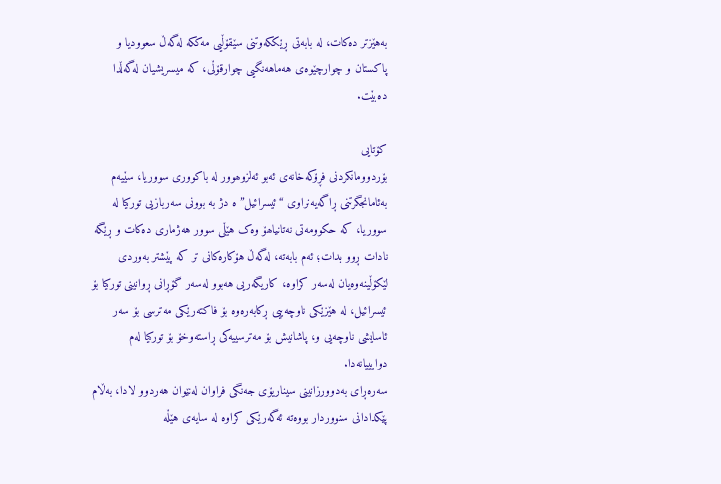بەهێزتر دەکات، لە بابەتی ڕێککەوتنی سێقۆڵیی مەککە لەگەڵ سعوودیا و پاکستان و چوارچێوەی هەماهەنگیی چوارقۆڵی، کە میسریشیان لەگەڵدا دەبێت.

کۆتایی
بۆردوومانکردنی فڕۆکەخانەی ئەبو ئەلزوھوور لە باکووری سووریا، سێیەم بەئامانجگرتنی ڕاگەیەنراوی “ئیسرائیل”ە دژ بە بوونی سه‌ربازیی تورکیا لە سووریا، کە حکوومەتی نەتانیاھۆ وەک هێڵی سوور هەژماری دەکات و ڕێگە نادات ڕوو بدات؛ ئەم بابەتە، لەگەڵ هۆکارەکانی تر کە پێشتر به‌وردی لێكۆڵینه‌وه‌یان له‌سه‌ر كراوه‌، كاریگه‌ریی هه‌بوو له‌سه‌ر گۆڕانی ڕوانینی تورکیا بۆ ئیسرائیل، لە هێزێکی ناوچه‌ییی ڕکابەرەوە بۆ فاکتەرێکی مەترسی بۆ سەر ئاسایشی ناوچه‌یی و، پاشانیش بۆ مەترسییەکی ڕاستەوخۆ بۆ تورکیا لەم دوایییانەدا.
سەرەڕای بەدوورزانینی سیناریۆی جەنگی فراوان لەنێوان هەردوو لادا، بەڵام پێكدادانی سنووردار بووەتە ئەگەرێکی کراوە لە سایەی هێڵە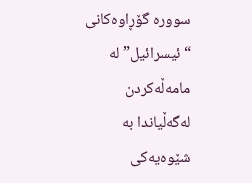سوورە گۆڕاوەکانی “ئیسرائیل” لە مامەڵەکردن لەگەڵیاندا بە شێوەیەکی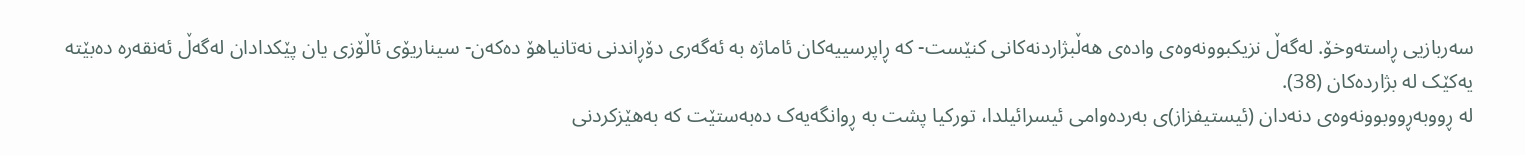سەربازیی ڕاستەوخۆ. لەگەڵ نزیکبوونەوەی وادەی هەڵبژاردنەکانی کنێست- کە ڕاپرسییەکان ئاماژە بە ئەگەری دۆڕاندنی نەتانیاھۆ دەکەن- سیناریۆی ئاڵۆزی یان پێكدادان لەگەڵ ئەنقەرە دەبێتە یەکێک لە بژاردەکان (38).
لە ڕووبەڕووبوونەوەی دنه‌دان (ئیستیفزاز)ی بەردەوامی ئیسرائیلدا، تورکیا پشت بە ڕوانگەیەک دەبەستێت کە بەهێزکردنی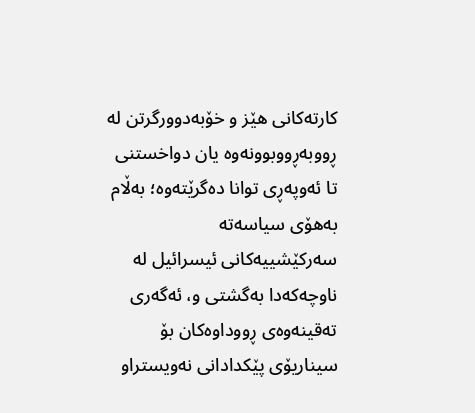کارتەکانی هێز و خۆبه‌دوورگرتن لە ڕووبەڕووبوونەوە یان دواخستنی تا ئەوپەڕی توانا دەگرێتەوە؛ بەڵام بەهۆی سیاسەته‌ سەرکێشییەکانی ئیسرائیل لە ناوچەکەدا بەگشتی و، ئەگەری تەقینەوەی ڕووداوەکان بۆ سیناریۆی پێكدادانی نەویستراو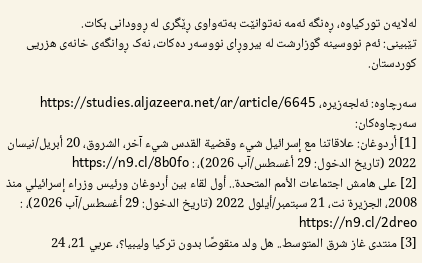لەلایەن تورکیاوە، ڕەنگە ئه‌مه‌ نه‌توانێت بەتەواوی ڕێگری لە ڕوودانی بکات.
تێبینی: ئەم نووسینە گوزارشت لە بیروڕای نووسەر دەکات، نەک ڕوانگەی خانەی هزریی کوردستان.

سەرچاوە: ئەلجەزیرە، https://studies.aljazeera.net/ar/article/6645
سەرچاوەکان:
[1] أردوغان: علاقاتنا مع إسرائيل شيء وقضية القدس شيء آخر، الشروق، 20 أبريل/نيسان 2022 (تاريخ الدخول: 29 أغسطس/آب 2026)، : https://n9.cl/8b0fo
[2] على هامش اجتماعات الأمم المتحدة.. أول لقاء بين أردوغان ورئيس وزراء إسرائيلي منذ 2008، الجزيرة نت، 21 سبتمبر/أيلول 2022 (تاريخ الدخول: 29 أغسطس/آب 2026)، : https://n9.cl/2dreo
[3] منتدى غاز شرق المتوسط.. هل ولد منقوصًا بدون تركيا وليبيا؟، عربي 21، 24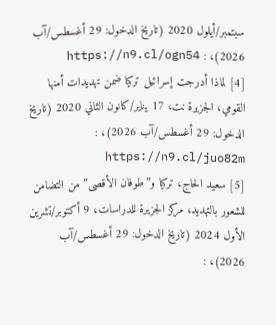سبتمبر/أيلول 2020 (تاريخ الدخول: 29 أغسطس/آب 2026)، : https://n9.cl/ogn54
[4] لماذا أدرجت إسرائيل تركيا ضمن تهديدات أمنها القومي، الجزيرة نت، 17 يناير/كانون الثاني 2020 (تاريخ الدخول: 29 أغسطس/آب 2026)، : https://n9.cl/juo82m
[5] سعيد الحاج، تركيا و”طوفان الأقصى” من التضامن للشعور بالتهديد، مركز الجزيرة للدراسات، 9 أكتوبر/تشرين الأول 2024 (تاريخ الدخول: 29 أغسطس/آب 2026)، :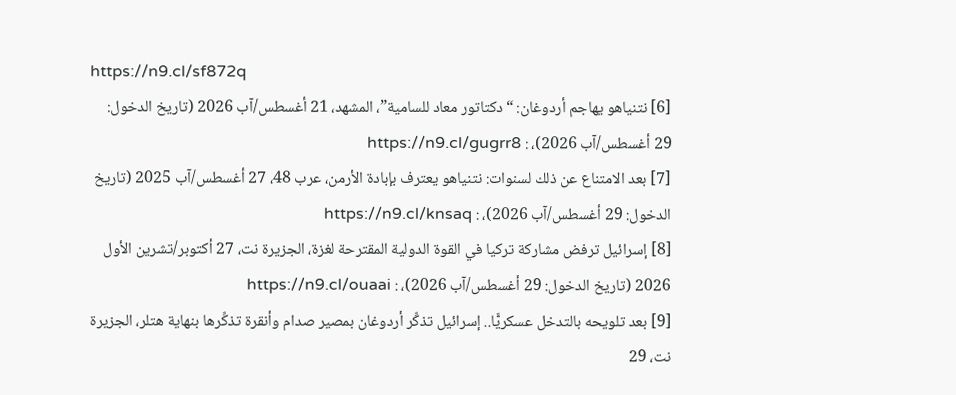https://n9.cl/sf872q
[6] نتنياهو يهاجم أردوغان: “دكتاتور معاد للسامية”، المشهد، 21 أغسطس/آب 2026 (تاريخ الدخول: 29 أغسطس/آب 2026)، : https://n9.cl/gugrr8
[7] بعد الامتناع عن ذلك لسنوات: نتنياهو يعترف بإبادة الأرمن، عرب 48، 27 أغسطس/آب 2025 (تاريخ الدخول: 29 أغسطس/آب 2026)، : https://n9.cl/knsaq
[8] إسرائيل ترفض مشاركة تركيا في القوة الدولية المقترحة لغزة، الجزيرة نت، 27 أكتوبر/تشرين الأول 2026 (تاريخ الدخول: 29 أغسطس/آب 2026)، : https://n9.cl/ouaai
[9] بعد تلويحه بالتدخل عسكريًّا.. إسرائيل تذكِّر أردوغان بمصير صدام وأنقرة تذكِّرها بنهاية هتلر، الجزيرة نت، 29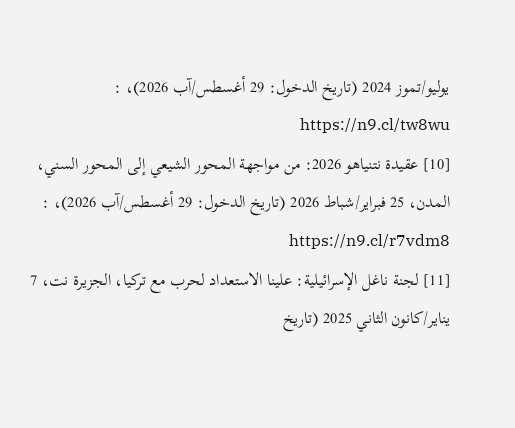يوليو/تموز 2024 (تاريخ الدخول: 29 أغسطس/آب 2026)، : https://n9.cl/tw8wu
[10] عقيدة نتنياهو 2026: من مواجهة المحور الشيعي إلى المحور السني، المدن، 25 فبراير/شباط 2026 (تاريخ الدخول: 29 أغسطس/آب 2026)، : https://n9.cl/r7vdm8
[11] لجنة ناغل الإسرائيلية: علينا الاستعداد لحرب مع تركيا، الجزيرة نت، 7 يناير/كانون الثاني 2025 (تاريخ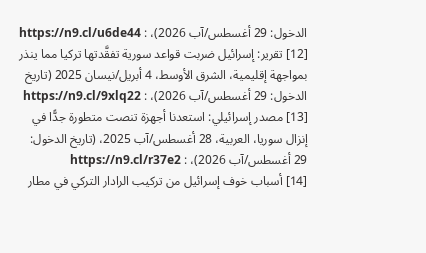الدخول: 29 أغسطس/آب 2026)، : https://n9.cl/u6de44
[12] تقرير: إسرائيل ضربت قواعد سورية تفقَّدتها تركيا مما ينذر بمواجهة إقليمية، الشرق الأوسط، 4 أبريل/نيسان 2025 (تاريخ الدخول: 29 أغسطس/آب 2026)، : https://n9.cl/9xlq22
[13] مصدر إسرائيلي: استعدنا أجهزة تنصت متطورة جدًّا في إنزال سوريا، العربية، 28 أغسطس/آب 2025، (تاريخ الدخول: 29 أغسطس/آب 2026)، : https://n9.cl/r37e2
[14] أسباب خوف إسرائيل من تركيب الرادار التركي في مطار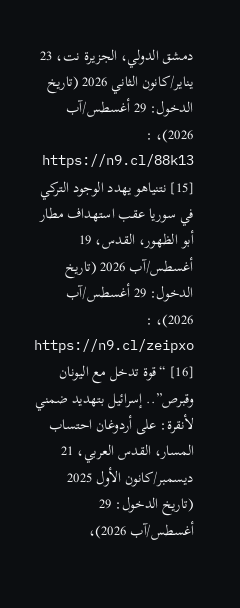دمشق الدولي، الجزيرة نت، 23 يناير/كانون الثاني 2026 (تاريخ الدخول: 29 أغسطس/آب 2026)، : https://n9.cl/88k13
[15] نتنياهو يهدد الوجود التركي في سوريا عقب استهداف مطار أبو الظهور، القدس، 19 أغسطس/آب 2026 (تاريخ الدخول: 29 أغسطس/آب 2026)، : https://n9.cl/zeipxo
[16] “قوة تدخل مع اليونان وقبرص”.. إسرائيل بتهديد ضمني لأنقرة: على أردوغان احتساب المسار، القدس العربي، 21 ديسمبر/كانون الأول 2025 (تاريخ الدخول: 29 أغسطس/آب 2026)،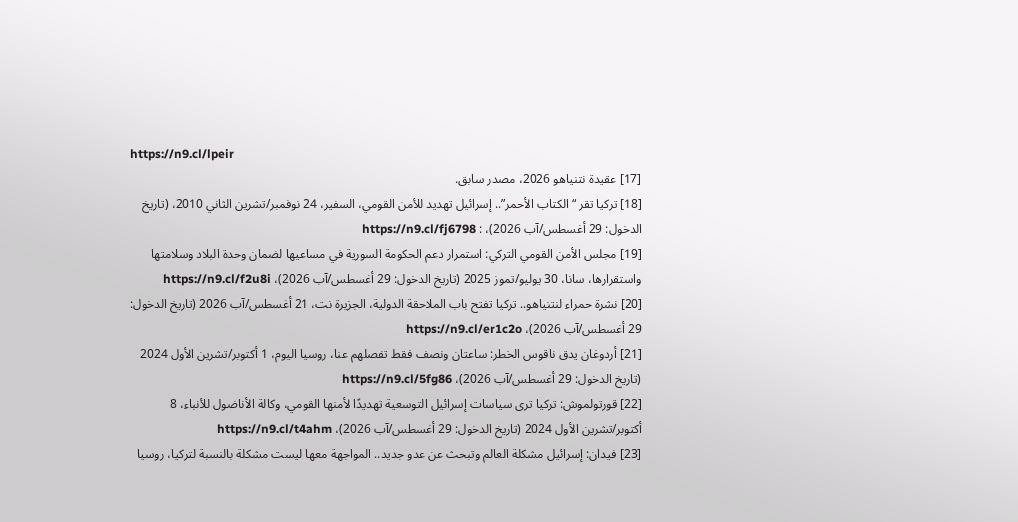https://n9.cl/lpeir
[17] عقيدة نتنياهو 2026، مصدر سابق.
[18] تركيا تقر “الكتاب الأحمر”.. إسرائيل تهديد للأمن القومي، السفير، 24 نوفمبر/تشرين الثاني 2010، (تاريخ الدخول: 29 أغسطس/آب 2026)، : https://n9.cl/fj6798
[19] مجلس الأمن القومي التركي: استمرار دعم الحكومة السورية في مساعيها لضمان وحدة البلاد وسلامتها واستقرارها، سانا، 30 يوليو/تموز 2025 (تاريخ الدخول: 29 أغسطس/آب 2026)، https://n9.cl/f2u8i
[20] نشرة حمراء لنتنياهو.. تركيا تفتح باب الملاحقة الدولية، الجزيرة نت، 21 أغسطس/آب 2026 (تاريخ الدخول: 29 أغسطس/آب 2026)، https://n9.cl/er1c2o
[21] أردوغان يدق ناقوس الخطر: ساعتان ونصف فقط تفصلهم عنا، روسيا اليوم، 1 أكتوبر/تشرين الأول 2024 (تاريخ الدخول: 29 أغسطس/آب 2026)، https://n9.cl/5fg86
[22] قورتولموش: تركيا ترى سياسات إسرائيل التوسعية تهديدًا لأمنها القومي، وكالة الأناضول للأنباء، 8 أكتوبر/تشرين الأول 2024 (تاريخ الدخول: 29 أغسطس/آب 2026)، https://n9.cl/t4ahm
[23] فيدان: إسرائيل مشكلة العالم وتبحث عن عدو جديد.. المواجهة معها ليست مشكلة بالنسبة لتركيا، روسيا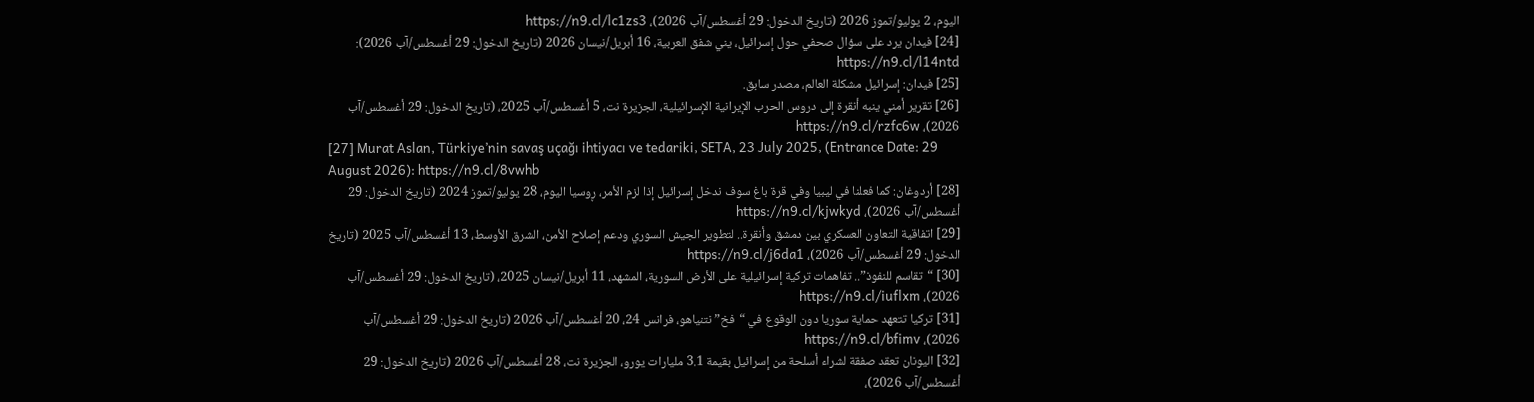اليوم، 2 يوليو/تموز 2026 (تاريخ الدخول: 29 أغسطس/آب 2026)، https://n9.cl/lc1zs3
[24] فيدان يرد على سؤال صحفي حول إسرائيل، يني شفق العربية، 16 أبريل/نيسان 2026 (تاريخ الدخول: 29 أغسطس/آب 2026): https://n9.cl/l14ntd
[25] فيدان: إسرائيل مشكلة العالم، مصدر سابق.
[26] تقرير أمني ينبه أنقرة إلى دروس الحرب الإيرانية الإسرائيلية، الجزيرة نت، 5 أغسطس/آب 2025، (تاريخ الدخول: 29 أغسطس/آب 2026)، https://n9.cl/rzfc6w
[27] Murat Aslan, Türkiye’nin savaş uçağı ihtiyacı ve tedariki, SETA, 23 July 2025, (Entrance Date: 29 August 2026): https://n9.cl/8vwhb
[28] أردوغان: كما فعلنا في ليبيا وفي قرة باغ سوف ندخل إسرائيل إذا لزم الأمر، ڕوسيا اليوم، 28 يوليو/تموز 2024 (تاريخ الدخول: 29 أغسطس/آب 2026)، https://n9.cl/kjwkyd
[29] اتفاقية التعاون العسكري بين دمشق وأنقرة.. لتطوير الجيش السوري ودعم إصلاح الأمن، الشرق الأوسط، 13 أغسطس/آب 2025 (تاريخ الدخول: 29 أغسطس/آب 2026)، https://n9.cl/j6da1
[30] “تقاسم للنفوذ”.. تفاهمات تركية إسرائيلية على الأرض السورية، المشهد، 11 أبريل/نيسان 2025، (تاريخ الدخول: 29 أغسطس/آب 2026)، https://n9.cl/iuflxm
[31] تركيا تتعهد حماية سوريا دون الوقوع في “فخ” نتنياهو، فرانس 24، 20 أغسطس/آب 2026 (تاريخ الدخول: 29 أغسطس/آب 2026)، https://n9.cl/bfimv
[32] اليونان تعقد صفقة لشراء أسلحة من إسرائيل بقيمة 3.1 مليارات يورو، الجزيرة نت، 28 أغسطس/آب 2026 (تاريخ الدخول: 29 أغسطس/آب 2026)،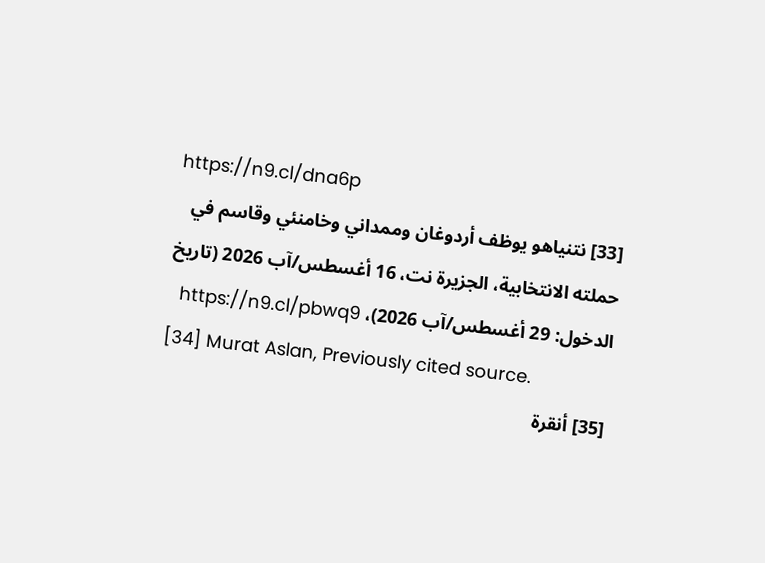https://n9.cl/dna6p
[33] نتنياهو يوظف أردوغان وممداني وخامنئي وقاسم في حملته الانتخابية، الجزيرة نت، 16 أغسطس/آب 2026 (تاريخ الدخول: 29 أغسطس/آب 2026)، https://n9.cl/pbwq9
[34] Murat Aslan, Previously cited source.
[35] أنقرة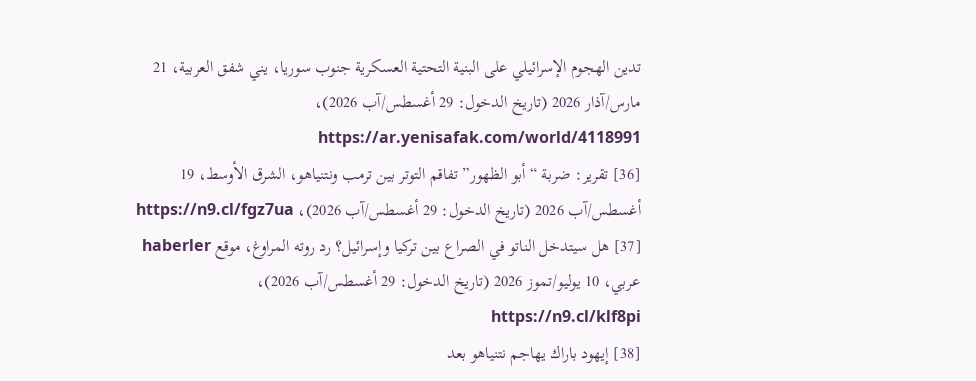تدين الهجوم الإسرائيلي على البنية التحتية العسكرية جنوب سوريا، يني شفق العربية، 21 مارس/آذار 2026 (تاريخ الدخول: 29 أغسطس/آب 2026)، https://ar.yenisafak.com/world/4118991
[36] تقرير: ضربة “أبو الظهور” تفاقم التوتر بين ترمب ونتنياهو، الشرق الأوسط، 19 أغسطس/آب 2026 (تاريخ الدخول: 29 أغسطس/آب 2026)، https://n9.cl/fgz7ua
[37] هل سيتدخل الناتو في الصراع بين تركيا وإسرائيل؟ رد روته المراوغ، موقع haberler عربي، 10 يوليو/تموز 2026 (تاريخ الدخول: 29 أغسطس/آب 2026)، https://n9.cl/klf8pi
[38] إيهود باراك يهاجم نتنياهو بعد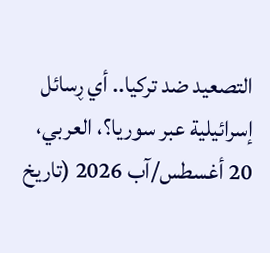التصعيد ضد تركيا.. أي ڕسائل إسرائيلية عبر سوريا؟، العربي، 20 أغسطس/آب 2026 (تاريخ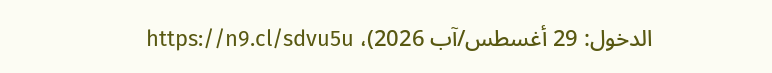الدخول: 29 أغسطس/آب 2026)، https://n9.cl/sdvu5u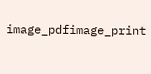image_pdfimage_print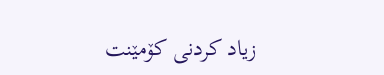زیاد کردنی کۆمێنت